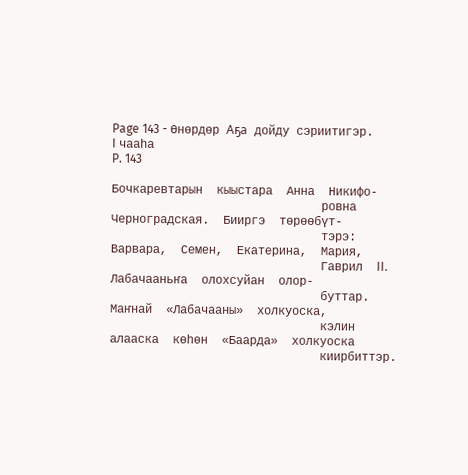Page 143 - Өнөрдөр Аҕа дойду сэриитигэр. I чааһа
P. 143

Бочкаревтарын  кыыстара  Анна  Никифо-
                              ровна  Черноградская.  Бииргэ  төрөөбүт-
                              тэрэ:  Варвара,  Семен,  Екатерина,  Мария,
                              Гаврил  II.  Лабачааньҥа  олохсуйан  олор-
                              буттар.  Маҥнай  «Лабачааны»  холкуоска,
                              кэлин  алааска  көһөн  «Баарда»  холкуоска
                              киирбиттэр.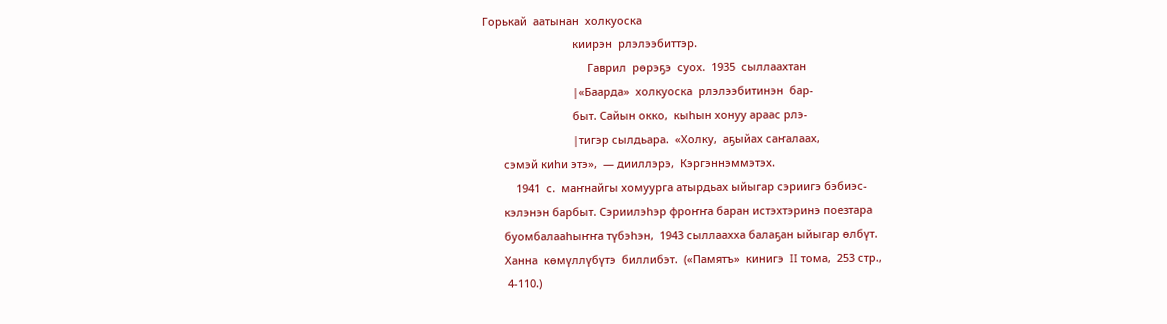Горькай  аатынан  холкуоска
                              киирэн  рлэлээбиттэр.
                                   Гаврил  рөрэҕэ  суох.  1935  сыллаахтан
                              |«Баарда»  холкуоска  рлэлээбитинэн  бар-
                              быт. Сайын окко,  кыһын хонуу араас рлэ-
                              |тигэр сылдьара.  «Холку,  аҕыйах саҥалаах,
       сэмэй киһи этэ»,  — дииллэрэ,  Кэргэннэммэтэх.
           1941  с.  маҥнайгы хомуурга атырдьах ыйыгар сэриигэ бэбиэс-
       кэлэнэн барбыт. Сэриилэһэр фроҥҥа баран истэхтэринэ поезтара
       буомбалааһыҥҥа түбэһэн,  1943 сыллаахха балаҕан ыйыгар өлбүт.
       Ханна  көмүллүбүтэ  биллибэт.  («Памятъ»  кинигэ  II тома,  253 стр.,
        4-110.)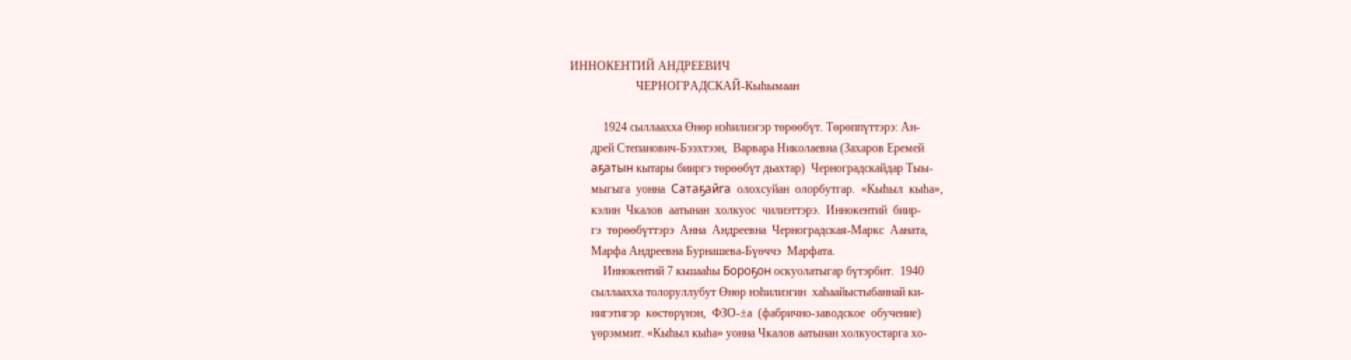ИННОКЕНТИЙ АНДРЕЕВИЧ
                      ЧЕРНОГРАДСКАЙ-Кыһымаан

           1924 сыллаахха Өнөр нэһилиэгэр төрөөбүт. Төрөппүттэрэ: Ан-
       дрей Степанович-Бээхтээн,  Варвара Николаевна (Захаров Еремей
       аҕатын кытары бииргэ төрөөбүт дьахтар)  Черноградскайдар Тыы-
       мыгыга  уонна  Сатаҕайга  олохсуйан  олорбутгар.  «Кыһыл  кыһа»,
       кэлин  Чкалов  аатынан  холкуос  чилиэттэрэ.  Иннокентий  биир-
       гэ  төрөөбүттэрэ  Анна  Андреевна  Черноградская-Маркс  Ааната,
       Марфа Андреевна Бурнашева-Бүөччэ  Марфата.
           Иннокентий 7 кьшааһы Бороҕон оскуолатыгар бүтэрбит.  1940
       сыллаахха толоруллубут Өнөр нэһилиэгин  хаһаайыстыбаннай ки-
       нигэтигэр  көстөрүнэн,  ФЗО-±а  (фабрично-заводское  обучение)
       үөрэммит. «Кыһыл кыһа» уонна Чкалов аатынан холкуостарга хо-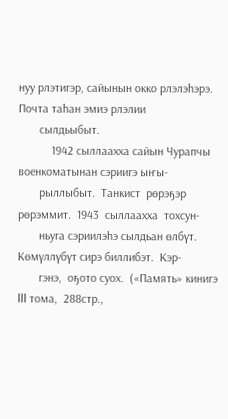нуу рлэтигэр, сайынын окко рлэлэһэрэ.  Почта таһан эмиэ рлэлии
       сылдьыбыт.
           1942 сыллаахха сайын Чурапчы военкоматынан сэриигэ ыҥы-
       рыллыбыт.  Танкист  рөрэҕэр  рөрэммит.  1943  сыллаахха  тохсун-
       ньуга сэриилэһэ сылдьан өлбүт.  Көмүллүбүт сирэ биллибэт.  Кэр-
       гэнэ,  оҕото суох.  («Память» кинигэ  III тома,  288стр.,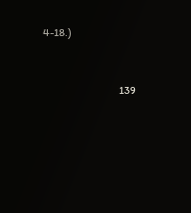4-18.)


                                      139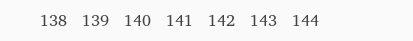138   139   140   141   142   143   144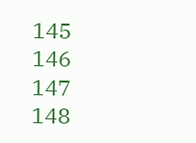145   146   147   148